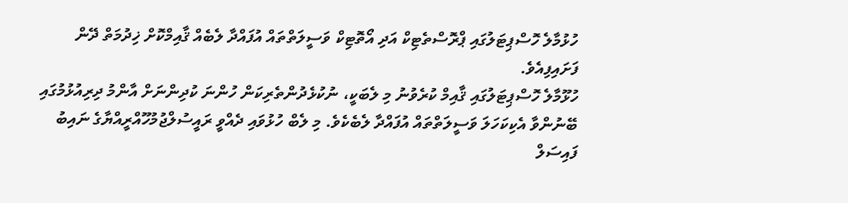ހުޅުމާލެ ހޮސްޕިޓަލުގައި ޕްރޮސްތެޓިކް އަދި އޯތޮޓިކް ވަސީލަތްތައް އުފައްދާ ލެބެއް ޤާއިމްކޮށް ޚިދުމަތް ދޭން ފަށައިފިއެވެ.
ހުޅޫމާލެ ހޮސްޕިޓަލުގައި ޤާއިމް ކުރެވުނު މި ލެބަކީ، ނުކުޅެދުންތެރިކަން ހުންނަ ކުދިންނަށް އާންމު ދިރިއުޅުމުގައި ބޭނުންވާ އެކިކަހަލަ ވަސީލަތްތައް އުފައްދާ ލެބެކެވެ. މި ލެބް ހުޅުވައި ދެއްވީ ރައީސުލްޖުމުހޫއްރީއްޔާގެ ނައިބު ފައިސަލް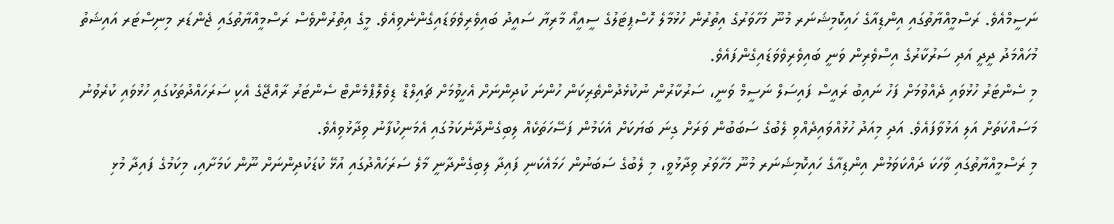ނަސީމްއެވެ. ރަސްމީއްޔާތުގައި އިންޑިއާގެ ހައިކޮމިޝަނަރ މުނޫ މަހާވަރުގެ އިތުރުން ހުޅުމާލެ ހޮސްޕިޓަލުގެ ސީއީއޯ މާރިޔާ ސައީދު ބައިވެރިވެވަޑައިގެންނެވިއެވެ. މީގެ އިތުރުންވެސް ރަސްމީއްޔާތުގައި ޖެންޑަރ މިނިސްޓަރ އައިޝަތު މުހައްމަދު ދީދީ އަދި ސަރުކާރުގެ އިސްވެރިން ވަނީ ބައިވެރިވެވަޑައިގެންފައެވެ.
މި ސެންޓަރު ހުޅުވައި ދެއްވުމަށް ފަހު ނައިބު ރައީސް ފައިސަލް ނަސީމް ވަނީ، ސަރުކާރުން ނުކުޅެދުންތެރިކަން ހުންނަ ކުދިންނަށް އެހީވުމަށް ޗައިލްޑް ޑިވެލޮޕްމެންޓް ސެންޓަރު ރާއްޖޭގެ އެކި ސަރަހައްދުތަކުގައި ހުޅުވައި ކުރެވުނު މަސައްކަތަށް އަލި އަޅުވާފައެވެ. އަދި މިއަދު ހުޅުއްވައިދެއްވި ލެބުގެ ސަބަބުން ވަރަށް ގިނަ ބަޔަކަށް އެކަމުން ފަސޭހަތަކެއް ލިބިގެންދާނެކަމުގައި އެމަނިކުފާނު ވިދާޅުވިއެވެ.
މި ރަސްމީއްޔާތުގައި ވާހަކަ ދައްކަވަމުން އިންޑިއާގެ ހައިކޮމިޝަނަރ މުނޫ މަހާވަރު ވިދާޅުވީ، މި ލެބުގެ ސަބަނުން ހަމައެކަނި ފައިދާ ލިބިގެންދާނީ މާލެ ސަރަހައްދުގައި އުޅޭ ކުޑަކުދިންނަށް ނޫން ކަމަށާއި، މިކަމުގެ ފައިދާ މުޅި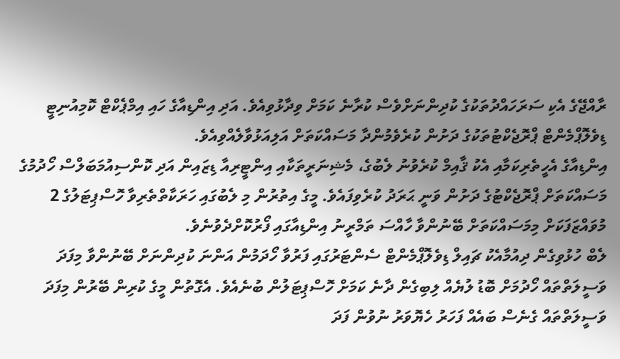ރާއްޖޭގެ އެކި ސަރަހައްދުތަކުގެ ކުދިންނަށްވެސް ކުރާނެ ކަމަށް ވިދާޅުވިއެވެ. އަދި އިންޑިއާގެ ހައި އިމްޕެކްޓް ކޮމިއުނިޓީ ޑިވެލޮޕްމެންޓް ޕްރޮޖެކްޓުތަކުގެ ދަށުން ކުރެވެމުންދާ މަސައްކަތަށް އަލިއަޅުވާލެއްވިއެވެ.
އިންޑިއާގެ އެހީތެރިކަމާއި އެކު ޤާއިމް ކުރެވުނު ލެބުގެ، މެޝިނަރީތަކާއި އިންޓީރިއާ ޑިޒައިން އަދި ކޮންސިއުމަބަލްސް ހޯދުމުގެ މަސައްކަތަށް ޕްރޮޖެކްޓުގެ ދަށުން ވަނީ ޙަރަދު ކުރެވިފައެވެ. މީގެ އިތުރުން މި ލެބުގައި ހަރަކާތްތެރިވާ ހޮސްޕިޓަލުގެ 2 މުވައްޒަފަކަށް މިމަސައްކަތަށް ބޭނުންވާ ހާއްސަ ތަމްރީނު އިންޑިއާގައި ފޯރުކޮށްދެވުނެވެ.
ލެބް ހުޅުވިގެން ދިއުމާއެކު ޗައިލް ޑިވެލޮޕްމެންޓް ސެންޓަރުގައި ފަރުވާ ހޯދަމުން އަންނަ ކުދިންނަށް ބޭނުންވާ މިފަދަ ވަސީލަތްތައް ހޯދުމަށް ބޮޑު ލުޔެއް ލިބިގެން ދާނެ ކަމަށް ހޮސްޕިޓަލުން ބުނެއެވެ. އެގޮތުން މީގެ ކުރިން ބޭރުން މިފަދަ ވަސީލަތްތައް ގެނެސް ބައެއް ފަހަރު ހެޔޮވަރު ނުވުން ފަދަ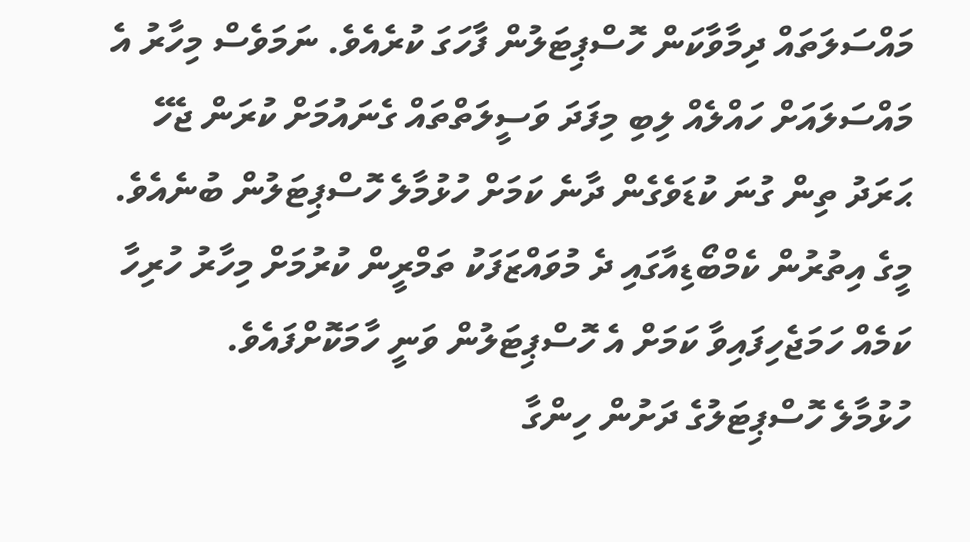މައްސަލަތައް ދިމާވާކަން ހޮސްޕިޓަލުން ފާހަގަ ކުރެއެވެ. ނަމަވެސް މިހާރު އެ މައްސަލައަށް ހައްލެއް ލިބި މިފަދަ ވަސީލަތްތައް ގެނައުމަށް ކުރަން ޖެހޭ ޙަރަދު ތިން ގުނަ ކުޑަވެގެން ދާނެ ކަމަށް ހުޅުމާލެ ހޮސްޕިޓަލުން ބުނެއެވެ.
މީގެ އިތުރުން ކެމްބޯޑިއާގައި ދެ މުވައްޒަފަކު ތަމްރީން ކުރުމަށް މިހާރު ހުރިހާ ކަމެއް ހަމަޖެހިފައިވާ ކަމަށް އެ ހޮސްޕިޓަލުން ވަނީ ހާމަކޮށްފައެވެ.
ހުޅުމާލެ ހޮސްޕިޓަލުގެ ދަށުން ހިންގާ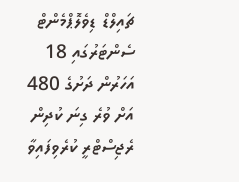ޗައިލްޑް ޑިވެލޮޕްމެންޓް ސެންޓަރުގައި 18 އަހަރުން ދަށުގެ 480 އަށް ވުރެ ގިނަ ކުދިން ރެޖިސްޓްރީ ކުރެވިފައިވާ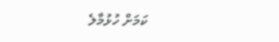ކަމަށް ހުޅުމާލެ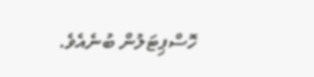ހޮސްޕިޓަލުން ބުނެއެވެ.